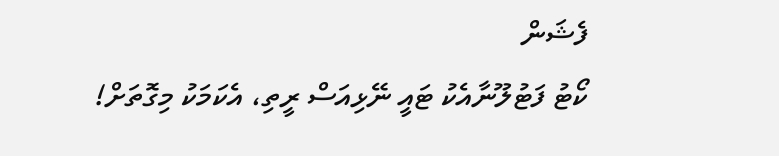ފެޝަން
ކޯޓު ފަޓުލޫނާއެކު ޓައީ ނޭޅިއަސް ރީތި، އެކަމަކު މިގޮތަށް!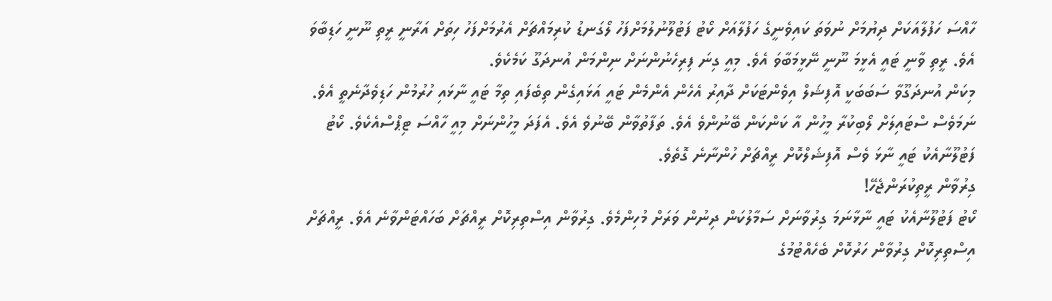ހާއްސަ ހަފުލާއަކަށް ދިޔުމަށް ނުވަތަ ކައިވެނީގެ ހަފުލާއަށް ކޯޓު ފަޓުލޫނުލުމަށްފަހު ލޯގަނޑު ކުރިމައްޗަށް އެރުމަށްފަހު ހިތަށް އަރާނީ ރީތި ނޫނީ ހަޑިބާވަ އެވެ. ރީތި ވާނީ ޓައީ އެޅީމަ ނޫނީ ނޭޅީމަބާވަ އެވެ. މިއީ ގިނަ ފިރިހެނުންނަށް ނިންމަން އުނދަގޫ ކަމެކެވެ.
މިކަން އުނދަގޫވާ ސަބަބަކީ އޮފިޝަލް އިވެންޓަކަށް ދާއިރު އެހެން އެންމެން ޓައީ އަޅައިގެން ތިބެފައި ތިމާ ޓައީ ނާޅައި ހުރުމުން ހަޑިވެދާނެތީ އެވެ. ނަމަވެސް ސްޓައިލަށް ލޯބިކުރާ މީހުން އާ ކަންކަން ބޭނުންވެ އެވެ. ތަފާތުވާން ބޭނުވެ އެވެ. އެފަދަ މީހުންނަށް މިއީ ހާއްސަ ޓިޕްސްއެކެވެ. ކޯޓު ފަޓުލޫނާއެކު ޓައީ ނާޅަ ވެސް އޮފިޝަލްކޮށް ރީއްޗަށް ހުންނާނެ ގޮތެވެ.
ގިރުވާން ރީތިކުރަންޖެހޭ!
ކޯޓު ފަޓުލޫނާއެކު ޓައީ ނާޅާނަމަ ގިރުވާނަށް ސަމާލުކަން ދިނުން ވަރަށް މުހިންމެވެ. ގިރުވާން އިސްތިރިކޮށް ރީއްޗަށް ބަހައްޓަންވާނެ އެވެ. ރީއްޗަށް އިސްތިރިކޮށް ގިރުވާން ހަރުކޮށް ބެހެއްޓުމުގެ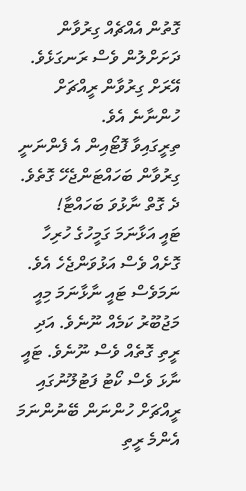ގޮތުން އެއްޗެއް ގިރުވާން ދަށަށްލުން ވެސް ރަނގަޅެވެ. އޭރަށް ގިރުވާން ރީއްޗަށް ހުންނާނެ އެވެ.
ތިރީގައިވާ ފޮޓޯއިން އެ ފެންނަނީ ގިރުވާން ބަހައްޓަންޖެހޭ ގޮތެވެ.
ދެ ގޮތް ނާޅުވަ ބަހައްޓާ!
ޓައީ އަޅާނަމަ ގަމީހުގެ ހުރިހާ ގޮށެއް ވެސް އަޅުވަންޖެހެ އެވެ. ނަމަވެސް ޓައީ ނާޅާނަމަ މިއީ މަޖުބޫރު ކަމެއް ނޫނެވެ. އަދި ރީތި ގޮތެއް ވެސް ނޫނެވެ. ޓައީ ނާޅަ ވެސް ކޯޓު ފަޓުލޫނުގައި ރީއްޗަށް ހުންނަން ބޭނުންނަމަ އެންމެ ރީތި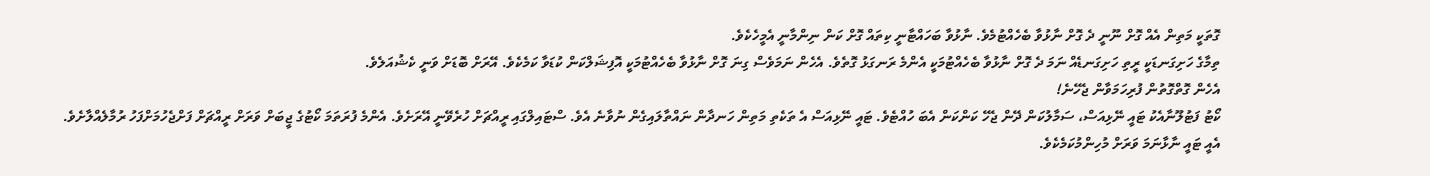ގޮތަކީ މަތިން އެއް ގޮށް ނޫނީ ދެ ގޮށް ނާޅުވާ ބެހެއްޓުމެވެ. ނާޅުވާ ބަހައްޓާނީ ކިތައް ގޮށް ކަން ނިންމާނީ އެމީހެކެވެ.
ތިމާގެ ހަށިގަނޑަކީ ރީތި ހަށިގަނޑެއް ނަމަ ދެ ގޮށް ނާޅުވާ ބެހެއްޓުމަކީ އެންމެ ރަނގަޅު ގޮތެވެ. އެހެން ނަމަވެސް ގިނަ ގޮށް ނާޅުވާ ބެހެއްޓުމަކީ އޮފިޝަލްކަން ކުޑަވާ ކަމެކެވެ. އޭރަށް ބޮޑަށް ވަނީ ކެޝުއަލެވެ.
އެހެން ގޮތްގޮތުން ފުރިހަމަވާން ޖެހޭނެ!
ކޯޓު ފަޓުލޫނާއެކު ޓައީ ނޭޅިއަސް، ސަމާލުކަން ދޭން ޖެހޭ ކަންކަން އެބަ ހުއްޓެވެ. ޓައީ ނޭޅިއަސް އެ ތަކެތި މަތިން ހަނދާން ނައްތާލައިގެން ނުވާނެ އެވެ. ސްޓައިލްގައި ރީއްޗަށް ހުރެވޭނީ އޭރަށެވެ. އެންމެ ފުރަތަމަ ކޯޓުގެ ޖީބަށް ވަރަށް ރީއްޗަށް ފަށްޖެހުމަށްފަހު ރުމާލެއްލާށެވެ. އެއީ ޓައީ ނާޅާނަމަ ވަރަށް މުހިންމުކަމެކެވެ.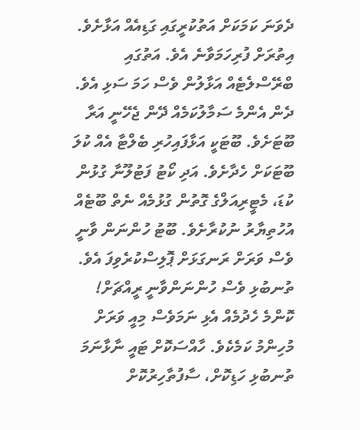ދެވަނަ ކަމަކަށް އަތުކުރީގައި ގަޑިއެއް އަޅާށެވެ. އިތުރަށް ފުރިހަމަވާނެ އެވެ. އަތުގައި ބްރޭސްލެޓެއް އަޅާލުން ވެސް ހަމަ ސަޅި އެވެ. ދެން އެންމެ ސަމާލުކަމެއް ދޭން ޖެހޭނީ އަރާ ބޫޓަށެވެ. ބޫޓަކީ އަޅާފައިހުރި ބެލްޓާ އެއް ކުލަ ބޫޓަކަށް ހެދާށެވެ. އަދި ކޯޓު ފަޓުލޫނާ ގުޅުން ކުޑަ، މެޓީރިއަލްގެ ގޮތުން ގުޅުމެއް ނެތް ބޫޓެއް އުހުތިޔާރު ނުކުރާށެވެ. ބޫޓު ހުންނަން ވާނީ ވެސް ވަރަށް ރަނގަޅަށް ޕޮލިސްކުރެވިފަ އެވެ.
ތުނބުޅި ވެސް ހުންނަންވާނީ ރީއްޗަށް!
ކޮންމެ ހެދުމެއް އެޅި ނަމަވެސް މިއީ ވަރަށް މުހިންމު ކަމެކެވެ. ހާއްސަކޮށް ޓައީ ނާޅާނަމަ ތުނބުޅި ހަޑިކޮށް، ސާފުތާހިރުކޮށް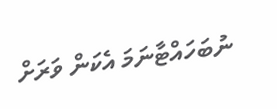ނުބަހައްޓާނަމަ އެކަން ވަރަށް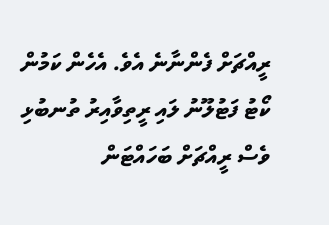ރީއްޗަށް ފެންނާނެ އެވެ. އެހެން ކަމުން ކޯޓު ފަޓުލޫނު ލައި ރީތިވާއިރު ތުނބުޅި ވެސް ރީއްޗަށް ބަހައްޓަން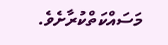މަސައްކަތްކުރާށެވެ.